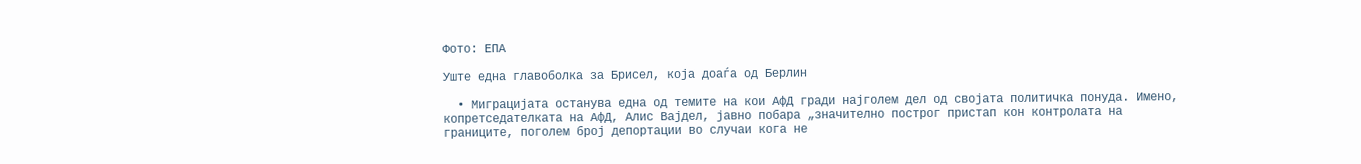Фото: ЕПА

Уште една главоболка за Брисел, која доаѓа од Берлин

  • Миграцијата останува една од темите на кои АфД гради најголем дел од својата политичка понуда. Имено, копретседателката на АфД, Алис Вајдел, јавно побара „значително построг пристап кон контролата на границите, поголем број депортации во случаи кога не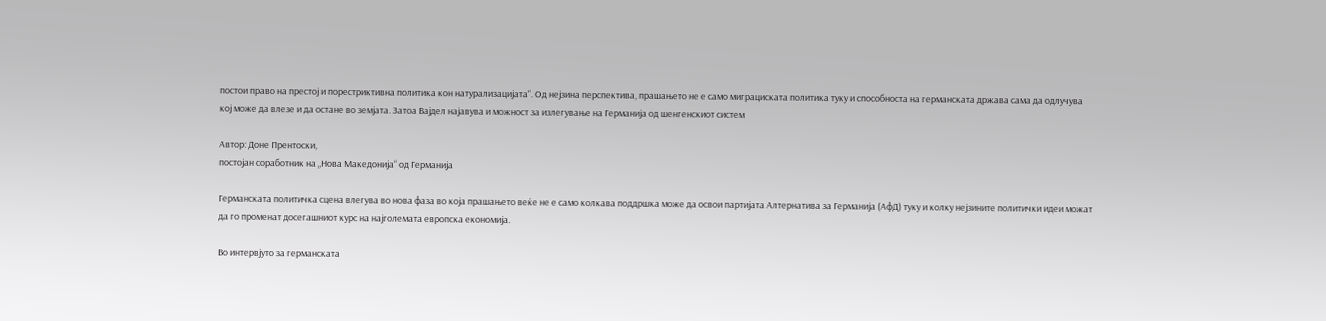постои право на престој и порестриктивна политика кон натурализацијата“. Од нејзина перспектива, прашањето не е само миграциската политика туку и способноста на германската држава сама да одлучува кој може да влезе и да остане во земјата. Затоа Вајдел најавува и можност за излегување на Германија од шенгенскиот систем

Автор: Доне Прентоски,
постојан соработник на „Нова Македонија“ од Германија

Германската политичка сцена влегува во нова фаза во која прашањето веќе не е само колкава поддршка може да освои партијата Алтернатива за Германија (АфД) туку и колку нејзините политички идеи можат да го променат досегашниот курс на најголемата европска економија.

Во интервјуто за германската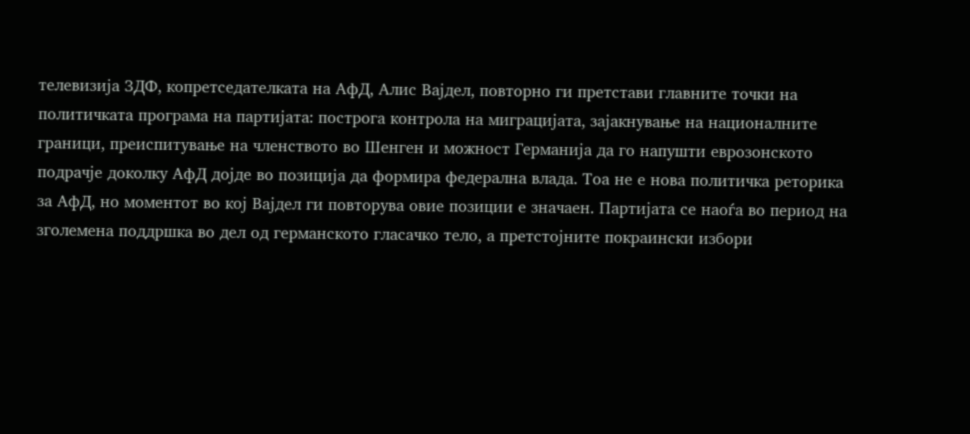телевизија ЗДФ, копретседателката на АфД, Алис Вајдел, повторно ги претстави главните точки на политичката програма на партијата: построга контрола на миграцијата, зајакнување на националните граници, преиспитување на членството во Шенген и можност Германија да го напушти еврозонското подрачје доколку АфД дојде во позиција да формира федерална влада. Тоа не е нова политичка реторика за АфД, но моментот во кој Вајдел ги повторува овие позиции е значаен. Партијата се наоѓа во период на зголемена поддршка во дел од германското гласачко тело, а претстојните покраински избори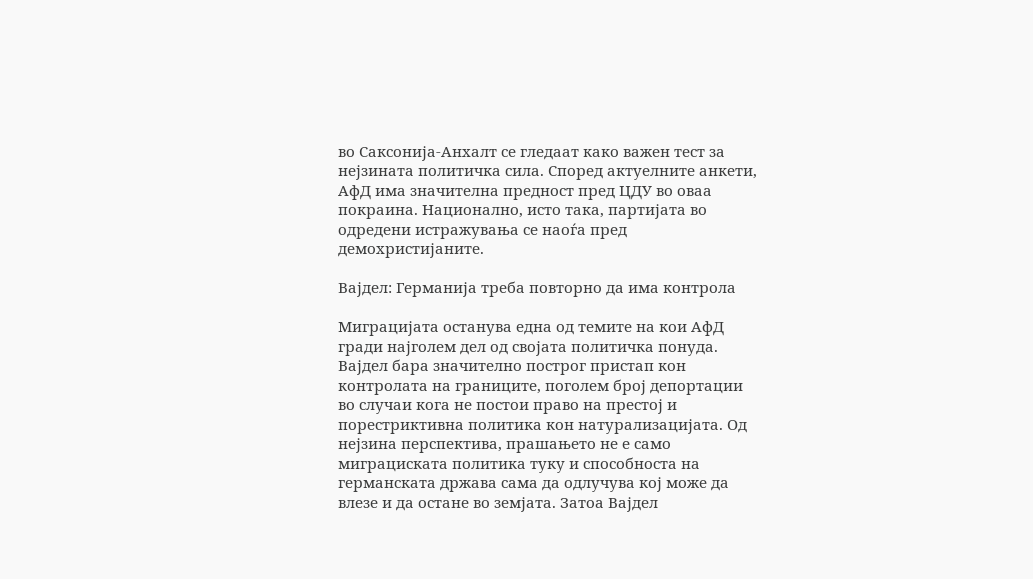во Саксонија-Анхалт се гледаат како важен тест за нејзината политичка сила. Според актуелните анкети, АфД има значителна предност пред ЦДУ во оваа покраина. Национално, исто така, партијата во одредени истражувања се наоѓа пред демохристијаните.

Вајдел: Германија треба повторно да има контрола

Миграцијата останува една од темите на кои АфД гради најголем дел од својата политичка понуда. Вајдел бара значително построг пристап кон контролата на границите, поголем број депортации во случаи кога не постои право на престој и порестриктивна политика кон натурализацијата. Од нејзина перспектива, прашањето не е само миграциската политика туку и способноста на германската држава сама да одлучува кој може да влезе и да остане во земјата. Затоа Вајдел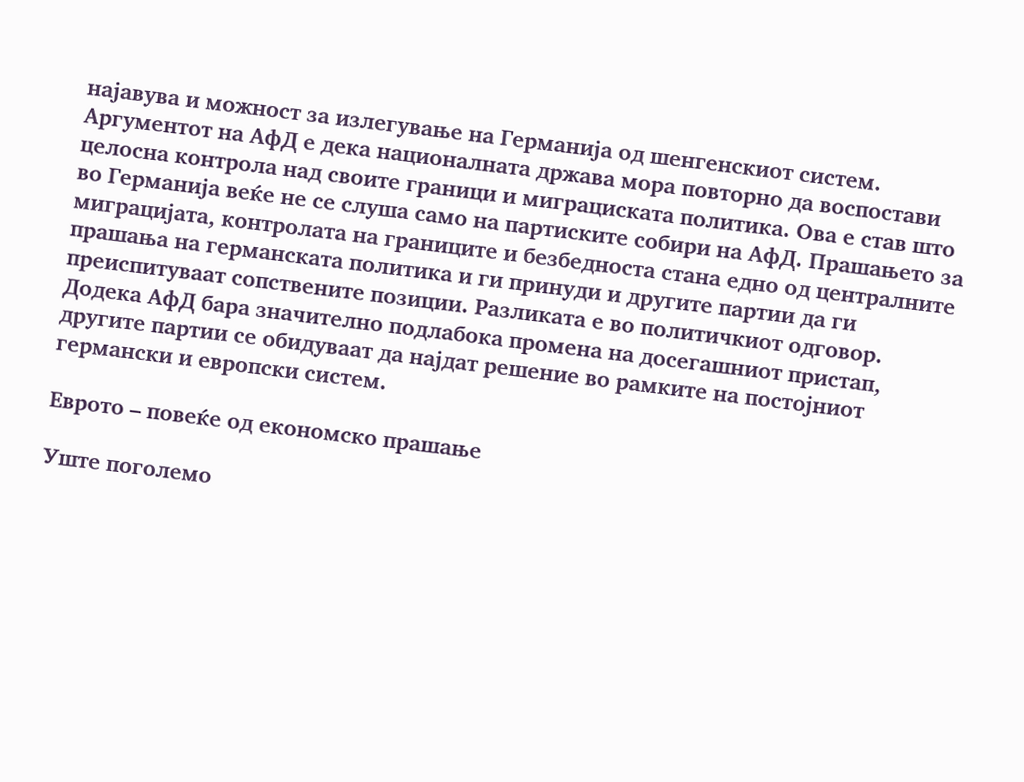најавува и можност за излегување на Германија од шенгенскиот систем. Аргументот на АфД е дека националната држава мора повторно да воспостави целосна контрола над своите граници и миграциската политика. Ова е став што во Германија веќе не се слуша само на партиските собири на АфД. Прашањето за миграцијата, контролата на границите и безбедноста стана едно од централните прашања на германската политика и ги принуди и другите партии да ги преиспитуваат сопствените позиции. Разликата е во политичкиот одговор. Додека АфД бара значително подлабока промена на досегашниот пристап, другите партии се обидуваат да најдат решение во рамките на постојниот германски и европски систем.

Еврото – повеќе од економско прашање

Уште поголемо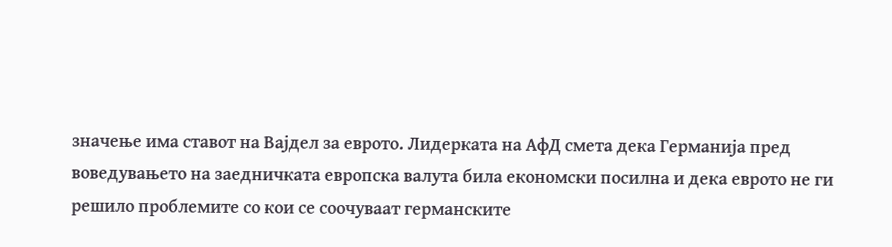значење има ставот на Вајдел за еврото. Лидерката на АфД смета дека Германија пред воведувањето на заедничката европска валута била економски посилна и дека еврото не ги решило проблемите со кои се соочуваат германските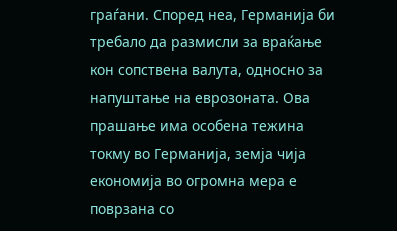граѓани. Според неа, Германија би требало да размисли за враќање кон сопствена валута, односно за напуштање на еврозоната. Ова прашање има особена тежина токму во Германија, земја чија економија во огромна мера е поврзана со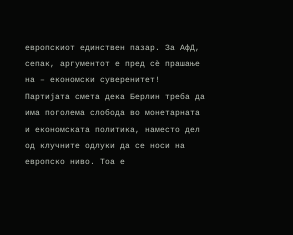европскиот единствен пазар. За АфД, сепак, аргументот е пред сè прашање на – економски суверенитет! Партијата смета дека Берлин треба да има поголема слобода во монетарната и економската политика, наместо дел од клучните одлуки да се носи на европско ниво. Тоа е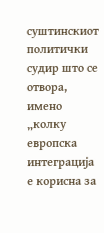суштинскиот политички судир што се отвора, имено „колку европска интеграција е корисна за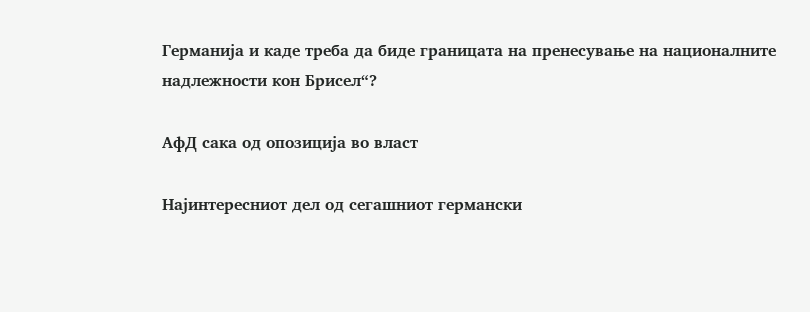Германија и каде треба да биде границата на пренесување на националните надлежности кон Брисел“?

АфД сака од опозиција во власт

Најинтересниот дел од сегашниот германски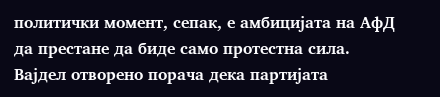политички момент, сепак, е амбицијата на АфД да престане да биде само протестна сила. Вајдел отворено порача дека партијата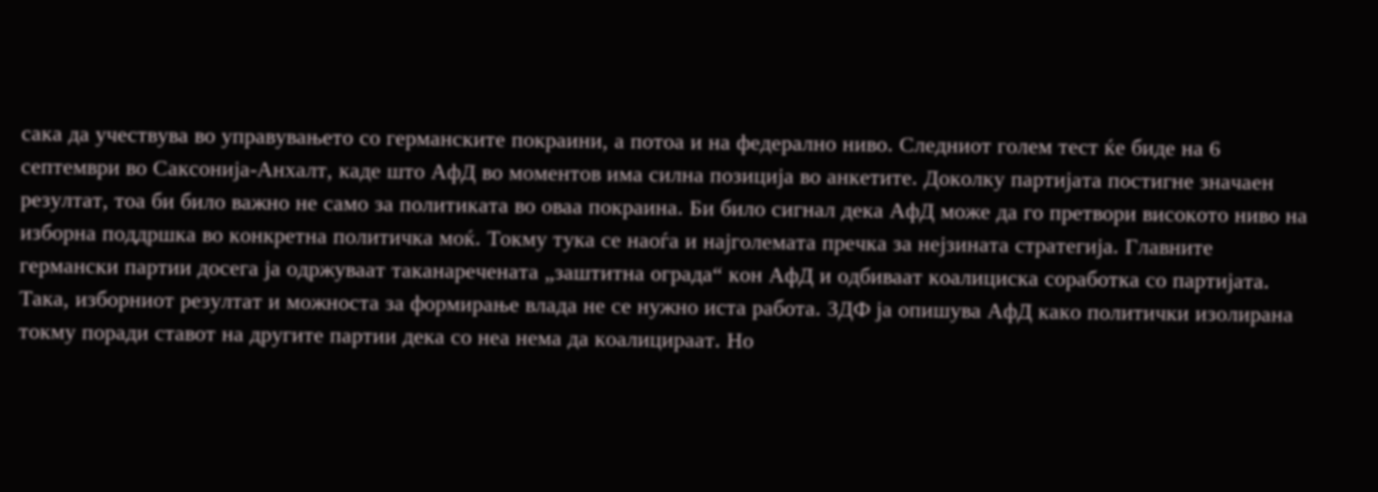сака да учествува во управувањето со германските покраини, а потоа и на федерално ниво. Следниот голем тест ќе биде на 6 септември во Саксонија-Анхалт, каде што АфД во моментов има силна позиција во анкетите. Доколку партијата постигне значаен резултат, тоа би било важно не само за политиката во оваа покраина. Би било сигнал дека АфД може да го претвори високото ниво на изборна поддршка во конкретна политичка моќ. Токму тука се наоѓа и најголемата пречка за нејзината стратегија. Главните германски партии досега ја одржуваат таканаречената „заштитна ограда“ кон АфД и одбиваат коалициска соработка со партијата. Така, изборниот резултат и можноста за формирање влада не се нужно иста работа. ЗДФ ја опишува АфД како политички изолирана токму поради ставот на другите партии дека со неа нема да коалицираат. Но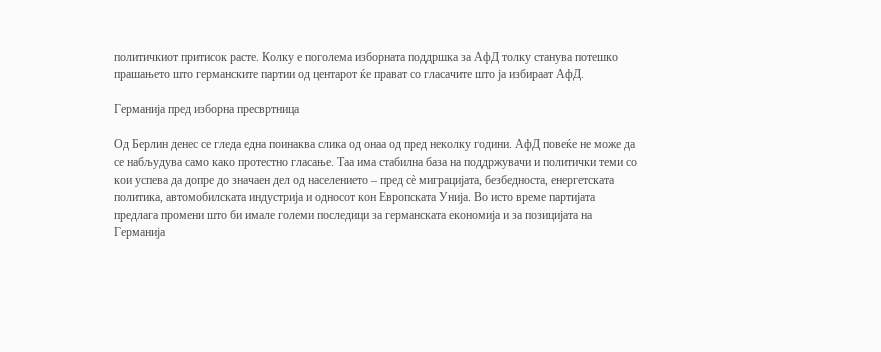политичкиот притисок расте. Колку е поголема изборната поддршка за АфД толку станува потешко прашањето што германските партии од центарот ќе прават со гласачите што ја избираат АфД.

Германија пред изборна пресвртница

Од Берлин денес се гледа една поинаква слика од онаа од пред неколку години. АфД повеќе не може да се набљудува само како протестно гласање. Таа има стабилна база на поддржувачи и политички теми со кои успева да допре до значаен дел од населението – пред сè миграцијата, безбедноста, енергетската политика, автомобилската индустрија и односот кон Европската Унија. Во исто време партијата предлага промени што би имале големи последици за германската економија и за позицијата на Германија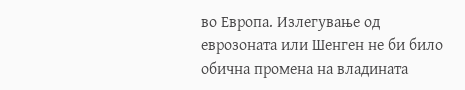во Европа. Излегување од еврозоната или Шенген не би било обична промена на владината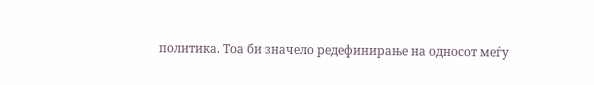политика. Тоа би значело редефинирање на односот меѓу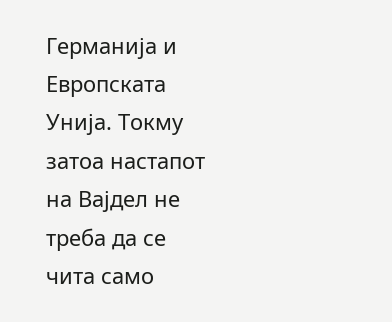Германија и Европската Унија. Токму затоа настапот на Вајдел не треба да се чита само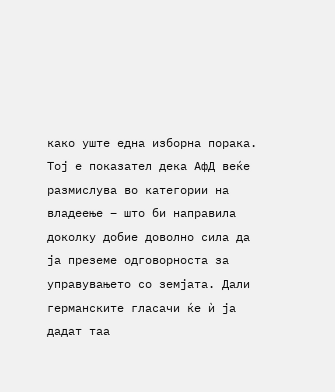како уште една изборна порака. Тој е показател дека АфД веќе размислува во категории на владеење – што би направила доколку добие доволно сила да ја преземе одговорноста за управувањето со земјата. Дали германските гласачи ќе ѝ ја дадат таа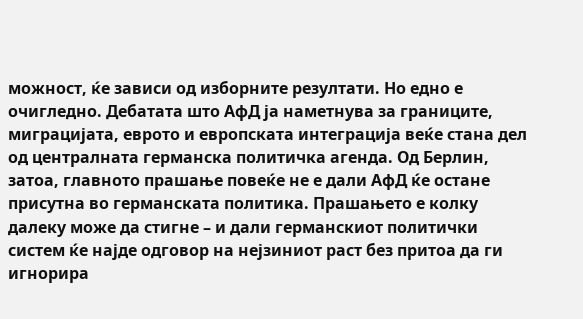можност, ќе зависи од изборните резултати. Но едно е очигледно. Дебатата што АфД ја наметнува за границите, миграцијата, еврото и европската интеграција веќе стана дел од централната германска политичка агенда. Од Берлин, затоа, главното прашање повеќе не е дали АфД ќе остане присутна во германската политика. Прашањето е колку далеку може да стигне – и дали германскиот политички систем ќе најде одговор на нејзиниот раст без притоа да ги игнорира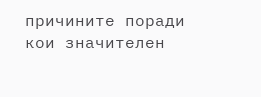причините поради кои значителен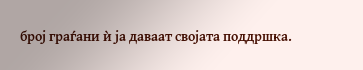број граѓани ѝ ја даваат својата поддршка.